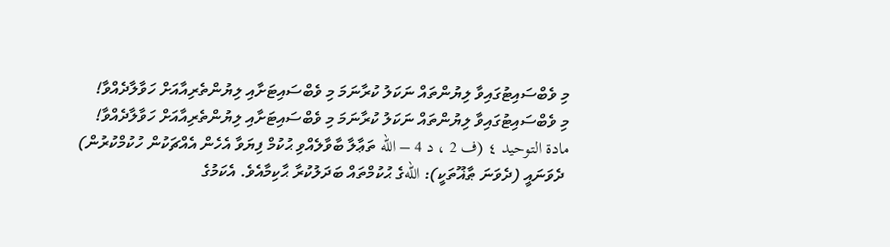މި ވެބްސައިޓުގައިވާ ލިޔުންތައް ނަކަލު ކުރާނަމަ މި ވެބްސައިޓަށާއި ލިޔުންތެރިއާއަށް ހަވާލާދެއްވާ!
މި ވެބްސައިޓުގައިވާ ލިޔުންތައް ނަކަލު ކުރާނަމަ މި ވެބްސައިޓަށާއި ލިޔުންތެރިއާއަށް ހަވާލާދެއްވާ!
مادة التوحيد ٤ (ف 2 ، د 4 – الله ތަޢާލާ ބާވާލެއްވި ޙުކުމް ފިޔަވާ އެހެން އެއްޗަކުން ހުކުމްކުރުން)
 ދެވަނައީ (ދެވަނަ ޠާޣޫތަކީ): اللهގެ ޙުކުމްތައް ބަދަލުކުރާ ޙާކިމާއެވެ. އެކަމުގެ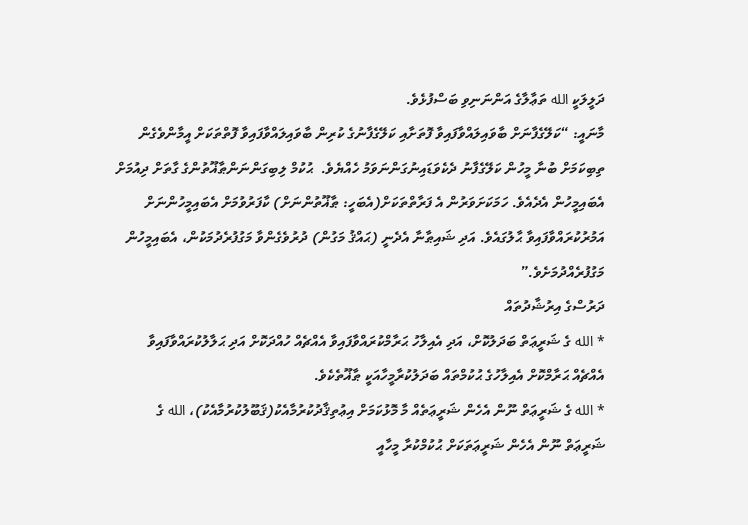ދަލީލަކީ الله ތަޢާލާގެ އަންނަނިވި ބަސްފުޅެވެ.
މާނައީ: “ކަލޭގެފާނަށް ބާވައިލައްވާފައިވާ ފޮތަށާއި ކަލޭގެފާނުގެ ކުރިން ބާވައިލައްވާފައިވާ ފޮތްތަކަށް އީމާންވެގެން ތިބިކަމަށް ބުނާ މީހުން ކަލޭގެފާނު ދެކެވަޑައިނުގަންނަވަމު ހެއްޔެވެ.  ޙުކުމް ލިބިގަންނަންޠާޣޫތުންގެ ގާތަށް ދިއުމަށް އެބައިމީހުން އެދެއެވެ. ހަމަކަށަވަރުން އެ ފަރާތްތަކަށް(އެބަހީ: ޠާޣޫތުންނަށް) ކާފަރުވުމަށް އެބައިމީހުންނަށް އަމުރުކުރައްވާފައިވާ ޙާލުގައެވެ. އަދި ޝައިޠާނާ އެދެނީ (ޙައްޤު މަގުން) ދުރުވެގެންވާ މަގުފުރެދުމަކުން، އެބައިމީހުން މަގުފުރެއްދުމަށެވެ.”
ދަރުސްގެ އިރުޝާދުތައް
* الله ގެ ޝަރީޢަތް ބަދަލުކޮށް، އަދި އެއިލާހު ޙަރާމްކުރައްވާފައިވާ އެއްޗެއް ހުއްދަކޮށް އަދި ޙަލާލުކުރައްވާފައިވާ އެއްޗެއް ޙަރާމްކޮށް އެއިލާހުގެ ޙުކުމްތައް ބަދަލުކުރާމީހާއަކީ ޠާޣޫތެކެވެ.
* الله ގެ ޝަރީޢަތް ނޫން އެހެން ޝަރީޢަތެއް މާ މޮޅުކަމަށް އިޢުތިޤާދުކުރުމާއެކު(ޤަބޫލުކުރުމާއެކު)، الله ގެ ޝަރީޢަތް ނޫން އެހެން ޝަރީޢަތަކަށް ޙުކުމްކުރާ މީހާއީ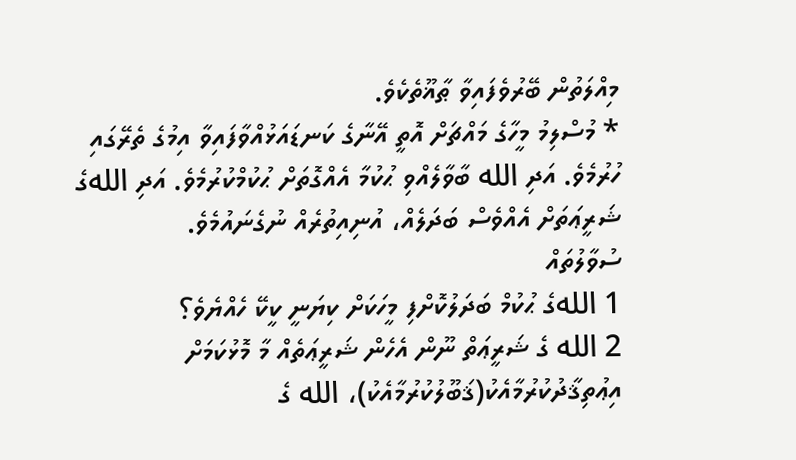މިއްލަތުން ބޭރުވެފައިވާ ޠާޣޫތެކެވެ.
* މުސްލިމު މީހާގެ މައްޗަށް އޮތީ އޭނާގެ ކަނޑައަޅުއްވާފައިވާ އިމުގެ ތެރޭގައި ހުރުމެވެ. އަދި الله ބާވާލެއްވި ޙުކުމާ އެއްގޮތަށް ޙުކުމްކުރުމެވެ. އަދި اللهގެ ޝަރީޢަތަށް އެއްވެސް ބަދަލެއް، އުނިއިތުރެއް ނުގެނައުމެވެ.
ސުވާލުތައް
1 اللهގެ ޙުކުމް ބަދަލުކޮށްފި މީހަކަށް ކިޔަނީ ކީކޭ ހެއްޔެވެ؟
2 الله ގެ ޝަރީޢަތް ނޫން އެހެން ޝަރީޢަތެއް މާ މޮޅުކަމަށް އިޢުތިޤާދުކުރުމާއެކު(ޤަބޫލުކުރުމާއެކު)، الله ގެ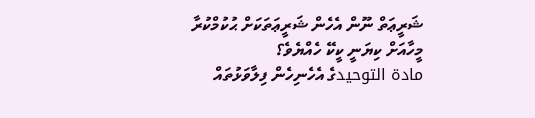ޝަރީޢަތް ނޫން އެހެން ޝަރީޢަތަކަށް ޙުކުމްކުރާ މީހާއަށް ކިޔަނީ ކީކޭ ހެއްޔެވެ؟
مادة التوحيدގެ އެހެނިހެން ފިލާވަޅުތައް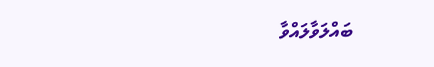ބައްލަވާލައްވާ